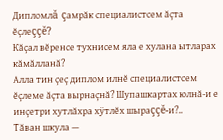Дипломлă çамрăк специалистсем ăçта ĕçлеççĕ?
Кăçал вĕренсе тухнисем яла е хулана ытларах кăмăлланă?
Алла тин çеç диплом илнĕ специалистсем ĕçлеме ăçта вырнаçнă? Шупашкартах юлнă-и е инçетри хутлăхра хÿтлĕх шыраççĕ-и?..
Тăван шкула —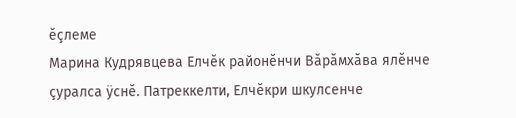ĕçлеме
Марина Кудрявцева Елчĕк районĕнчи Вăрăмхăва ялĕнче çуралса ÿснĕ. Патреккелти, Елчĕкри шкулсенче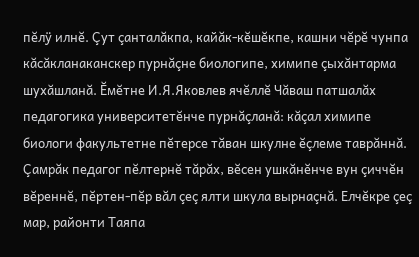пĕлÿ илнĕ. Çут çанталăкпа, кайăк-кĕшĕкпе, кашни чĕрĕ чунпа кăсăкланаканскер пурнăçне биологипе, химипе çыхăнтарма шухăшланă. Ĕмĕтне И.Я.Яковлев ячĕллĕ Чăваш патшалăх педагогика университетĕнче пурнăçланă: кăçал химипе биологи факультетне пĕтерсе тăван шкулне ĕçлеме таврăннă.
Çамрăк педагог пĕлтернĕ тăрăх, вĕсен ушкăнĕнче вун çиччĕн вĕреннĕ, пĕртен-пĕр вăл çеç ялти шкула вырнаçнă. Елчĕкре çеç мар, районти Таяпа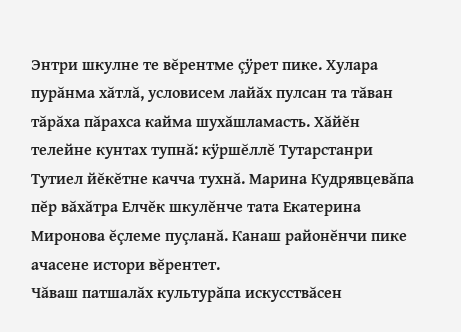Энтри шкулне те вĕрентме çÿрет пике. Хулара пурăнма хăтлă, условисем лайăх пулсан та тăван тăрăха пăрахса кайма шухăшламасть. Хăйĕн телейне кунтах тупнă: кÿршĕллĕ Тутарстанри Тутиел йĕкĕтне качча тухнă. Марина Кудрявцевăпа пĕр вăхăтра Елчĕк шкулĕнче тата Екатерина Миронова ĕçлеме пуçланă. Канаш районĕнчи пике ачасене истори вĕрентет.
Чăваш патшалăх культурăпа искусствăсен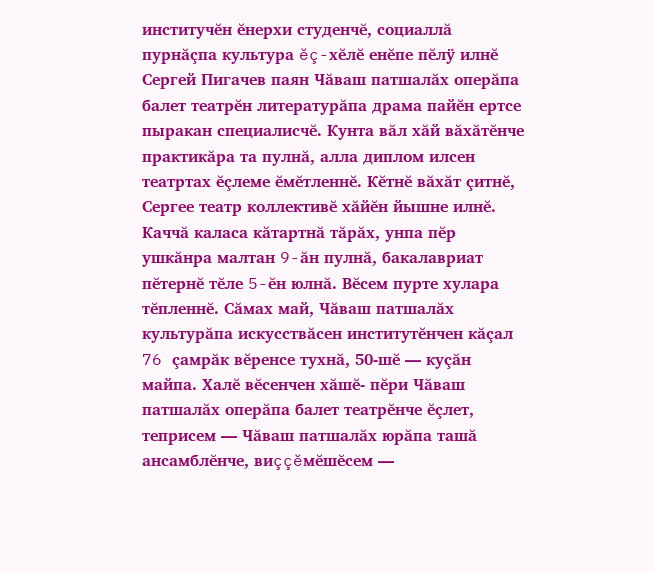институчĕн ĕнерхи студенчĕ, социаллă пурнăçпа культура ĕç-хĕлĕ енĕпе пĕлÿ илнĕ Сергей Пигачев паян Чăваш патшалăх оперăпа балет театрĕн литературăпа драма пайĕн ертсе пыракан специалисчĕ. Кунта вăл хăй вăхăтĕнче практикăра та пулнă, алла диплом илсен театртах ĕçлеме ĕмĕтленнĕ. Кĕтнĕ вăхăт çитнĕ, Сергее театр коллективĕ хăйĕн йышне илнĕ. Каччă каласа кăтартнă тăрăх, унпа пĕр ушкăнра малтан 9-ăн пулнă, бакалавриат пĕтернĕ тĕле 5-ĕн юлнă. Вĕсем пурте хулара тĕпленнĕ. Сăмах май, Чăваш патшалăх культурăпа искусствăсен институтĕнчен кăçал 76 çамрăк вĕренсе тухнă, 50-шĕ — куçăн майпа. Халĕ вĕсенчен хăшĕ- пĕри Чăваш патшалăх оперăпа балет театрĕнче ĕçлет, теприсем — Чăваш патшалăх юрăпа ташă ансамблĕнче, виççĕмĕшĕсем —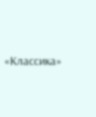«Классика»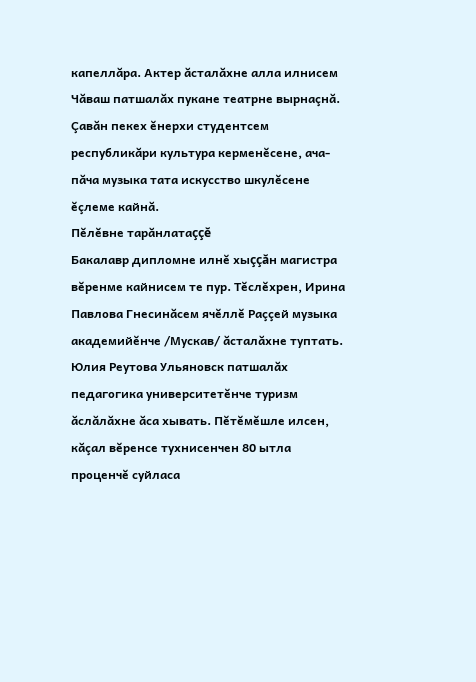капеллăра. Актер ăсталăхне алла илнисем Чăваш патшалăх пукане театрне вырнаçнă. Çавăн пекех ĕнерхи студентсем республикăри культура керменĕсене, ача-пăча музыка тата искусство шкулĕсене ĕçлеме кайнă.
Пĕлĕвне тарăнлатаççĕ
Бакалавр дипломне илнĕ хыççăн магистра вĕренме кайнисем те пур. Тĕслĕхрен, Ирина Павлова Гнесинăсем ячĕллĕ Раççей музыка академийĕнче /Мускав/ ăсталăхне туптать. Юлия Реутова Ульяновск патшалăх педагогика университетĕнче туризм ăслăлăхне ăса хывать. Пĕтĕмĕшле илсен, кăçал вĕренсе тухнисенчен 80 ытла проценчĕ суйласа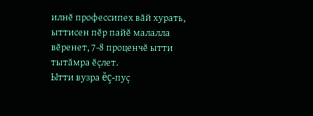илнĕ профессипех вăй хурать, ыттисен пĕр пайĕ малалла вĕренет, 7-8 проценчĕ ытти тытăмра ĕçлет.
Ытти вузра ĕç-пуç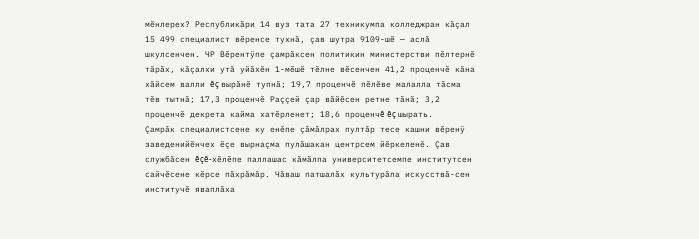мĕнлерех? Республикăри 14 вуз тата 27 техникумпа колледжран кăçал 15 499 специалист вĕренсе тухнă, çав шутра 9109-шĕ — аслă шкулсенчен. ЧР Вĕрентÿпе çамрăксен политикин министерстви пĕлтернĕ тăрăх, кăçалхи утă уйăхĕн 1-мĕшĕ тĕлне вĕсенчен 41,2 проценчĕ кăна хăйсем валли ĕç вырăнĕ тупнă; 19,7 проценчĕ пĕлĕве малалла тăсма тĕв тытнă; 17,3 проценчĕ Раççей çар вăйĕсен ретне тăнă; 3,2 проценчĕ декрета кайма хатĕрленет; 18,6 проценчĕ ĕç шырать.
Çамрăк специалистсене ку енĕпе çăмăлрах пултăр тесе кашни вĕренÿ заведенийĕнчех ĕçе вырнаçма пулăшакан центрсем йĕркеленĕ. Çав службăсен ĕçĕ-хĕлĕпе паллашас кăмăлпа университетсемпе институтсен сайчĕсене кĕрсе пăхрăмăр. Чăваш патшалăх культурăпа искусствă-сен институчĕ яваплăха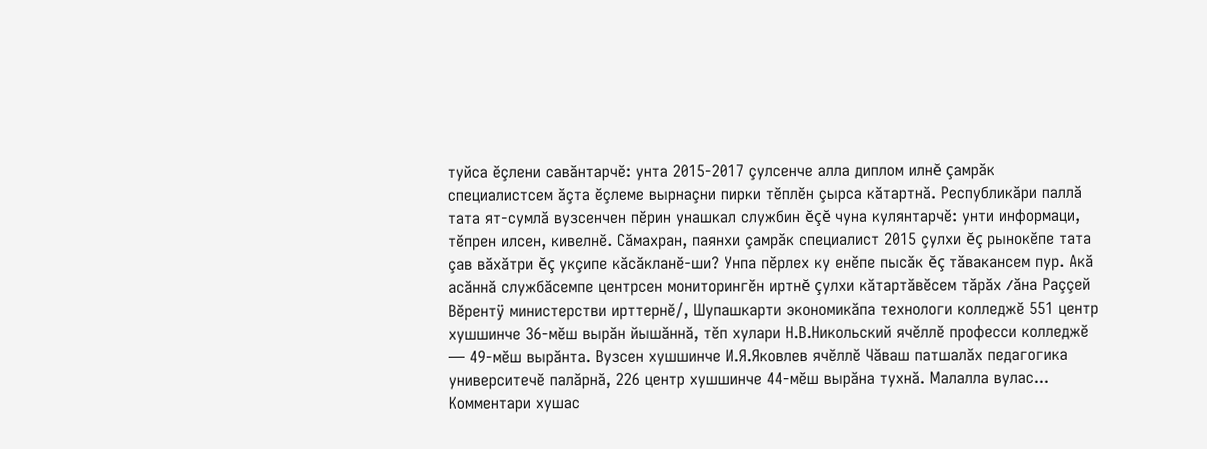туйса ĕçлени савăнтарчĕ: унта 2015-2017 çулсенче алла диплом илнĕ çамрăк специалистсем ăçта ĕçлеме вырнаçни пирки тĕплĕн çырса кăтартнă. Республикăри паллă тата ят-сумлă вузсенчен пĕрин унашкал службин ĕçĕ чуна кулянтарчĕ: унти информаци, тĕпрен илсен, кивелнĕ. Сăмахран, паянхи çамрăк специалист 2015 çулхи ĕç рынокĕпе тата çав вăхăтри ĕç укçипе кăсăкланĕ-ши? Унпа пĕрлех ку енĕпе пысăк ĕç тăвакансем пур. Акă асăннă службăсемпе центрсен мониторингĕн иртнĕ çулхи кăтартăвĕсем тăрăх /ăна Раççей Вĕрентÿ министерстви ирттернĕ/, Шупашкарти экономикăпа технологи колледжĕ 551 центр хушшинче 36-мĕш вырăн йышăннă, тĕп хулари Н.В.Никольский ячĕллĕ професси колледжĕ — 49-мĕш вырăнта. Вузсен хушшинче И.Я.Яковлев ячĕллĕ Чăваш патшалăх педагогика университечĕ палăрнă, 226 центр хушшинче 44-мĕш вырăна тухнă. Малалла вулас...
Комментари хушас